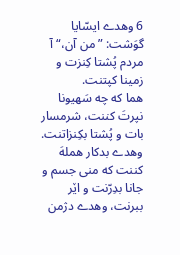6 وهدے ایسّایا گوَشت: ”من آن،“ آ مردم پُشتا کِنزت و زمینا کپتنت.
هما که چه سَهیونا نپرتَ کننت، شرمسار بات و پُشتا بکِنزاتنت.
وهدے بدکار هملهَ کننت که منی جسم و جانا بدِرّنت و اێر ببرنت، وهدے دژمن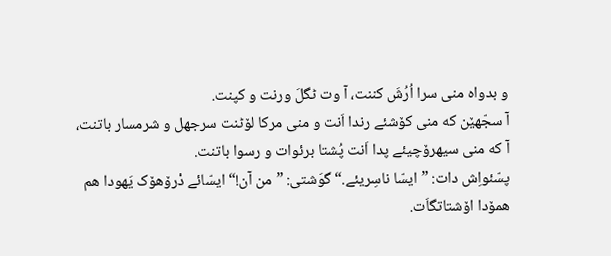و بدواه منی سرا اُرُشَ کننت، آ وت ٹگلَ ورنت و کپنت.
آ سجّهێن که منی کۆشئے رندا اَنت و منی مرکا لۆٹنت سرجهل و شرمسار باتنت، آ که منی سیهرۆچیئے پدا اَنت پُشتا برئوات و رسوا باتنت.
پسّئواِش دات: ”ایسّا ناسِریئے.“ گوَشتی: ”من آن!“ ایسّائے دْرۆهۆک یَهودا هم همۆدا اۆشتاتگاَت.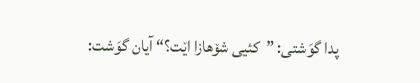پدا گوَشتی: ”کئیی شۆهازا اێت؟“ آیان گوَشت: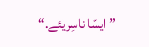”ایسّا ناسِریئے.“